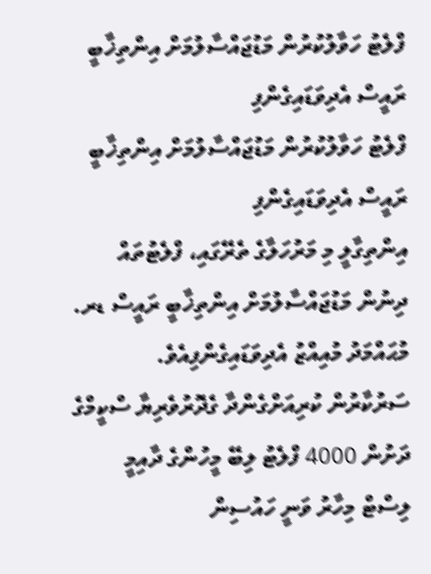ފްލެޓު ހަވާލުކުރުން މަޑުޖައްސާލުމަށް އިންތިޚާބީ ރައީސް އެދިވަޑައިގެންފި
ފްލެޓު ހަވާލުކުރުން މަޑުޖައްސާލުމަށް އިންތިޚާބީ ރައީސް އެދިވަޑައިގެންފި
އިންތިގާލީ މި މަރުހަލާގެ ތެރޭގައި، ފްލެޓުތައް ދިނުން މަޑުޖައްސާލުމަށް އިންތިޚާބީ ރައީސް ޑރ. މުޙައްމަދު މުއިއްޒު އެދިވަޑައިގެންފިއެވެ.
ސަރުކާރުން ކުރިއަށްގެންދާ ގެދޮރުވެރިޔާ ސްކީމްގެ ދަށުން 4000 ފްލެޓު ލިބޭ މީހުންގެ ދާއިމީ ލިސްޓް މިހާރު ވަނީ ހައުސިން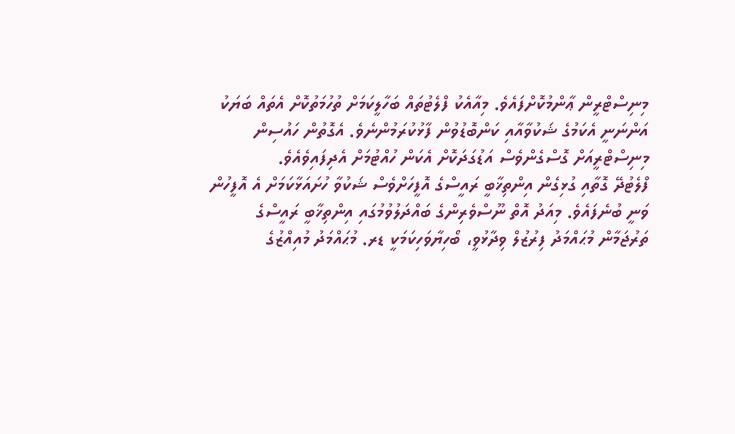މިނިސްޓްރީން ޢާންމުކޮށްފައެވެ. މިއާއެކު ފްލެޓުތައް ބަހާލީކަމަށް ތުހުމަތުކޮށް އެތައް ބަޔަކު އަންނަނީ އެކަމުގެ ޝަކުވާއާއި ކަންބޮޑުވުން ފާޅުކުރަމުންނެވެ. އެގޮތުން ހައުސިން މިނިސްޓްރީއަށް ގޮސްގެންވެސް އަޑުގަދަކޮށް އެކަން ހުއްޓުމަށް އެދިފައިވެއެވެ.
ފްލެޓުދޭ ގޮތާއި ގުޅިގެން އިންތިޚާބީ ރައީސްގެ އޮފީހަށްވެސް ޝަކުވާ ހުށައަޅާކަމަށް އެ އޮފީހުން ވަނީ ބުނެފައެވެ. މިއަދު އޮތް ނޫސްވެރިންގެ ބައްދަލުވުމުގައި އިންތިޚާބީ ރައީސްގެ ތަރުޖަމާން މުޙައްމަދު ފިރުޒުލް ވިދާޅުވީ، ބޯހިޔާވަހިކަމަކީ ޑރ. މުޙައްމަދު މުއިއްޒުގެ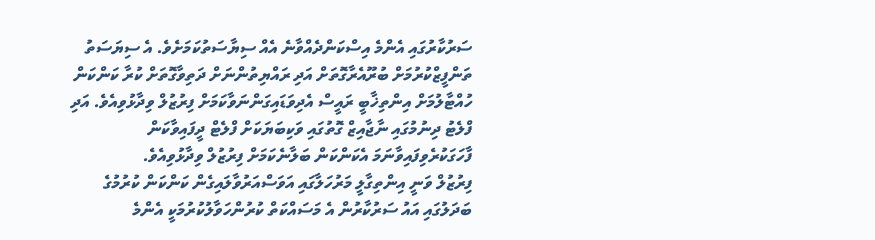ސަރުކާރުގައި އެންމެ އިސްކަންދެއްވާނެ އެއް ސިޔާސަތުކަމަށެވެ. އެ ސިޔަސަތު ތަންފީޒްކުރުމަށް ބުރޫއެރާގޮތަށް އަދި ރައްޔިތުންނަށް ދަތިވާގޮތަށް ކުރާ ކަންކަން ހުއްޓާލުމަށް އިންތިޚާބީ ރައީސް އެދިވަޑައިގަންނަވާކަމަށް ފިރުޒުލް ވިދާޅުވިއެވެ. އަދި ފްލެޓު ދިނުމުގައި ނާޖާއިޒް ގޮތުގައި ވަކިބަޔަކަށް ފްލެޓް ދީފައިވާކަން ފާހަގަކުރެވިފައިވާނަމަ އެކަންކަން ބަލާނެކަމަށް ފިރުޒުލް ވިދާޅުވިއެވެ.
ފިރުޒުލް ވަނީ އިންތިގާލީ މަރުހަލާގައި އަވަސްއަރުވާލައިގެން ކަންކަން ކުރުމުގެ ބަދަލުގައި އައު ސަރުކާރުން އެ މަސައްކަތް ކުރުންހަވާލުކުރުމަކީ އެންމެ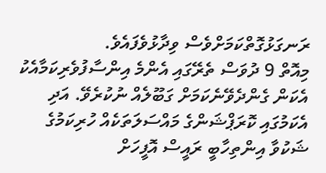ރަނގަޅުގޮތްކަމަށްވެސް ވިދާޅުވެފައެވެ.
މިއޮތް 9 ދުވަސް ތެރޭގައި އެންމެ އިންސާފުވެރިކަމާއެކު އެކަން ގެންދެވޭނެކަމަށް ގަބޫލެއް ނުކުރެވޭ. އަދި އެކަމުގައި ކޮރަޕްޝަންގެ މައްސަލަތަކެއް ހުރިކަމުގެ ޝަކުވާ އިންތިހާބީ ރައީސް އޮފީހަށް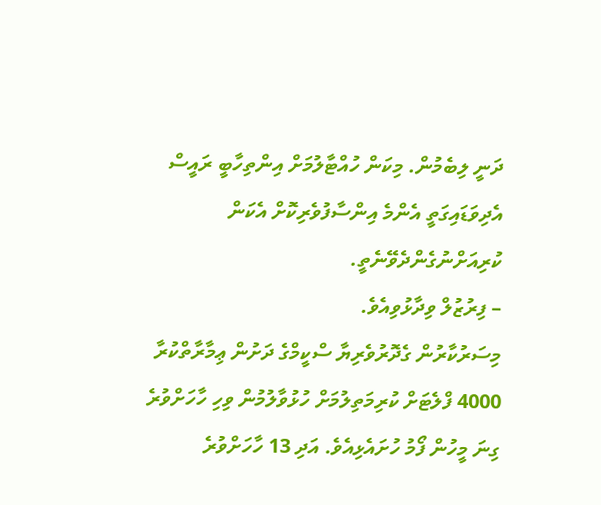ދަނީ ލިބެމުން. މިކަން ހުއްޓާލުމަށް އިންތިހާބީ ރައީސް އެދިވަޑައިގަތީ އެންމެ އިންސާފުވެރިކޮށް އެކަން ކުރިއަށްނުގެންދެވޭނެތީ.
– ފިރުޒުލް ވިދާޅުވިއެވެ.
މިސަރުކާރުން ގެދޮރުވެރިޔާ ސްކީމްގެ ދަށުން ޢިމާރާތްކުރާ 4000 ފްލެޓަށް ކުރިމަތިލުމަށް ހުޅުވާލުމުން ވިހި ހާހަށްވުރެ ގިނަ މީހުން ފޯމު ހުށައެޅިއެވެ. އަދި 13 ހާހަށްވުރެ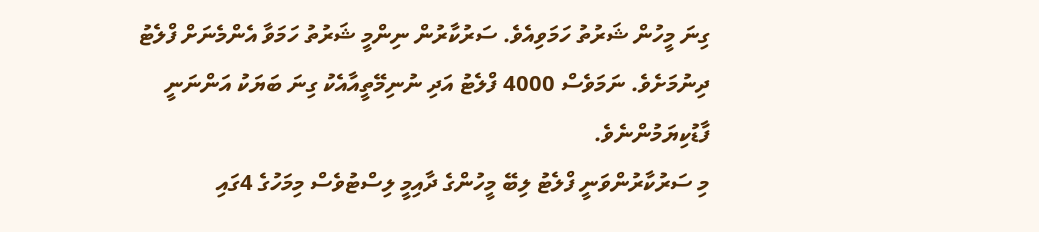ގިނަ މީހުން ޝަރުތު ހަމަވިއެވެ. ސަރުކާރުން ނިންމީ ޝަރުތު ހަމަވާ އެންމެނަށް ފްލެޓު ދިނުމަށެވެ. ނަމަވެސް 4000 ފްލެޓު އަދި ނުނިމޭތީއާއެކު ގިނަ ބަޔަކު އަންނަނީ ފާޑުކިޔަމުންނެވެ.
މި ސަރުކާރުންވަނީ ފްލެޓު ލިބޭ މީހުންގެ ދާއިމީ ލިސްޓުވެސް މިމަހުގެ 4ގައި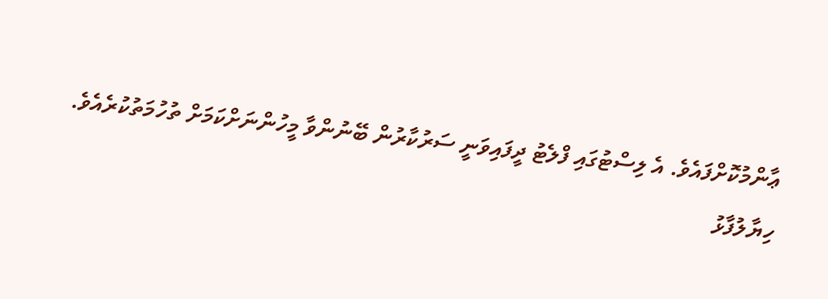ޢާންމުކޮށްފައެވެ. އެ ލިސްޓުގައި ފްލެޓު ދީފައިވަނީ ސަރުކާރުން ބޭނުންވާ މީހުންނަށްކަމަށް ތުހުމަތުކުރެއެވެ.
ހިޔާލުފާޅު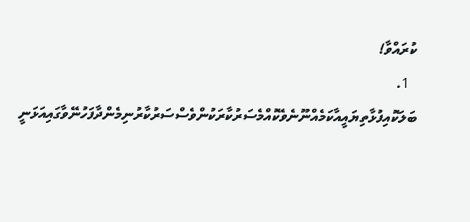ކުރައްވާ!
  1. ބަލަކޮއިފުޅާތިޔައީއާކަމެއްނޫނެވެކޮއްމެސަރުކާރަކުންވެސްސަރުކާރުނިމެންދާފަހުނޭވާގައިއަޅަނީ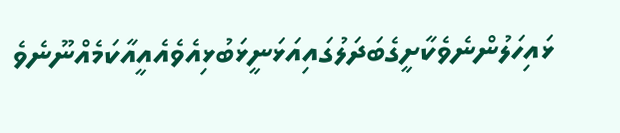ޅައިހަލުންނެވެކާށީގެބަދަލުގައިއަޅަނީޅަބުޅިއެވެއެއީއާކަމެއްނޫނެވެ